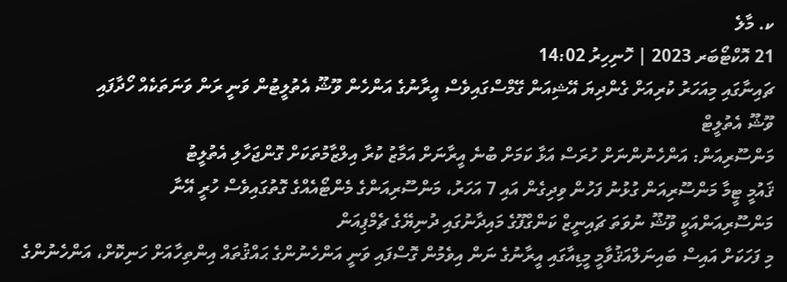ކ. މާލެ
21 އޮކްޓޯބަރ 2023 | ހޮނިހިރު 14:02
ޗައިނާގައި މިއަހަރު ކުރިއަށް ގެންދިޔަ އޭޝިއަން ގޭމްސްގައިވެސް އީރާނުގެ އަންހެން ވޫޝޫ އެތުލީޓުން ވަނީ ރަން ވަނަތަކެއް ހޯދާފައި
ވޫޝޫ އެތުލީޓް
މަންސޫރިއަން: އަންހެނުންނަށް ހުރަސް އަޅާ ކަމަށް ބުނެ އީރާނަށް އަމާޒު ކުރާ އިލްޒާމުތަކަށް ގޮންޖަހާލި އެތުލީޓު
ޤައުމީ ޓީމާ މަންސޫރިއަން ގުޅުނު ފަހުން ވިދިގެން އައި 7 އަހަރު، މަންސޫރިއަންގެ މެންޓޯއެއްގެ ގޮތުގައިވެސް ހުރީ އޭނާ
މަންސޫރިއަންއަކީ ވޫޝޫ ނުވަތަ ޗައިނީޒް ކަންގްފޫގެ މައިދާނުގައި ދުނިޔޭގެ ޗެމްޕިއަން
މި ފަހަކަށް އައިސް ބައިނަލްއަޤުވާމީ މީޑިއާގައި އީރާނުގެ ނަން އިވެމުން ގޮސްފައި ވަނީ އަންހެނުންގެ ޙައްޤުތައް އިންތިހާއަށް ހަނިކޮށް، އަންހެނުންގެ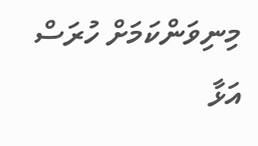މިނިވަންކަމަށް ހުރަސް އަޅާ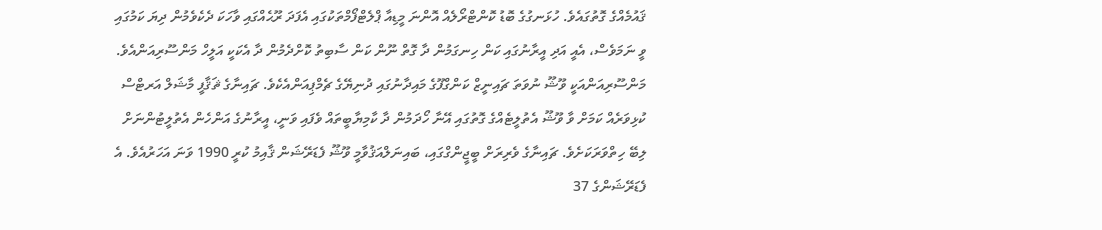ޤައުމެއްގެ ގޮތުގައެވެ. ހުޅަނގުގެ ބޮޑު ކޮންޓްރޯލެއް އޮންނަ މީޑިއާ ޕްލެޓްފޯމްތަކުގައި އެފަދަ ރޫޙެއްގައި ވާހަކަ ދެކެވެމުން ދިޔަ ކަމުގައި ވީ ނަމަވެސް، އެއީ އަދި އީރާނުގައި ކަން ހިނގަމުން ދާ ގޮތް ނޫން ކަން ސާބިތު ކޮށްދެމުން ދާ އެކަކީ އަލީހް މަންސޫރިއަންއެވެ.
މަންސޫރިއަންއަކީ ވޫޝޫ ނުވަތަ ޗައިނީޒް ކަންގްފޫގެ މައިދާނުގައި ދުނިޔޭގެ ޗެމްޕިއަންއެކެވެ. ޗައިނާގެ ޘަޤާފީ މާޝަލް އަރޓްސް ކުޅިވަރެއް ކަމަށް ވާ ވޫޝޫ އެތުލީޓެއްގެ ގޮތުގައި އޭނާ ހޯދަމުން ދާ ކާމިޔާބީތައް ވެފައި ވަނީ، އީރާނުގެ އަންހެން އެތުލީޓުންނަށް ލިބޭ ހިތްވަރަކަށެވެ. ޗައިނާގެ ވެރިރަށް ބީޖީންގްގައި، ބައިނަލްއަޤުވާމީ ވޫޝޫ ފެޑަރޭޝަން ޤާއިމު ކުރީ 1990 ވަނަ އަހަރުއެވެ. އެ ފެޑަރޭޝަންގެ 37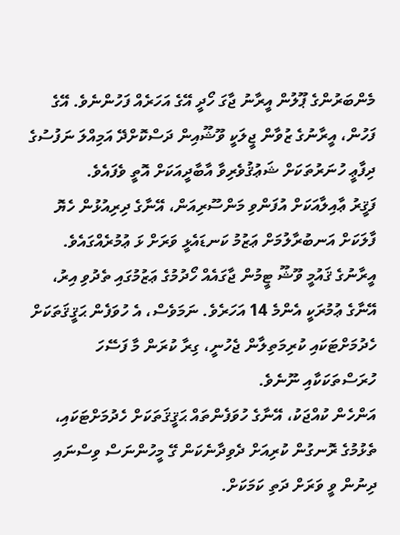މެންބަރުންގެ ޕޫލުން އީރާނު ޖާގަ ހޯދީ އޭގެ އަހަރެއް ފަހުންނެވެ. އޭގެ ފަހުން، އީރާނުގެ ޒުވާން ޖީލަކީ ވޫޝޫއިން ދަސްކޮށްދޭ އަމިއްލަ ނަފުސުގެ ދިފާޢީ ހުނަރުތަކަށް ޝަޢުޤުވެރިވާ އާބާދީއަކަށް އޮތީ ވެފައެވެ.
ފަޤީރު ޢާއިލާއަކަށް އުފަންވި މަންސޫރިއަން، އޭނާގެ ދިރިއުޅުން ހެޔޮ ފާލަކަށް އަނބުރާލުމަށް ޢަޒުމު ކަނޑައެޅީ ވަރަށް ޅަ ޢުމުރެއްގައެވެ. އީރާނުގެ ޤައުމީ ވޫޝޫ ޓީމުން ޖާގައެއް ހޯދުމުގެ ޢަޒުމުގައި ތެދުވި އިރު، އޭނާގެ ޢުމުރަކީ އެންމެ 14 އަހަރެވެ. ނަމަވެސް، އެ ހުވަފެން ޙަޤީޤަތަކަށް ހެދުމަށްޓަކައި ކުރިމަތިލާން ޖެހުނީ، ގިރާ ކުރަން މާ ފަސޭހަ ހުރަސްތަކަކާއި ނޫނެވެ.
އަންހެން ކުއްޖަކު، އޭނާގެ ހުވަފެންތައް ޙަޤީޤަތަކަށް ހެދުމަށްޓަކައި، ތެޅުމުގެ ރޮނގުން ކުރިއަށް ދެވިދާނެކަން ގޭ މީހުންނަސް ވިސްނައި ދިނުން ވީ ވަރަށް ދަތި ކަމަކަށް.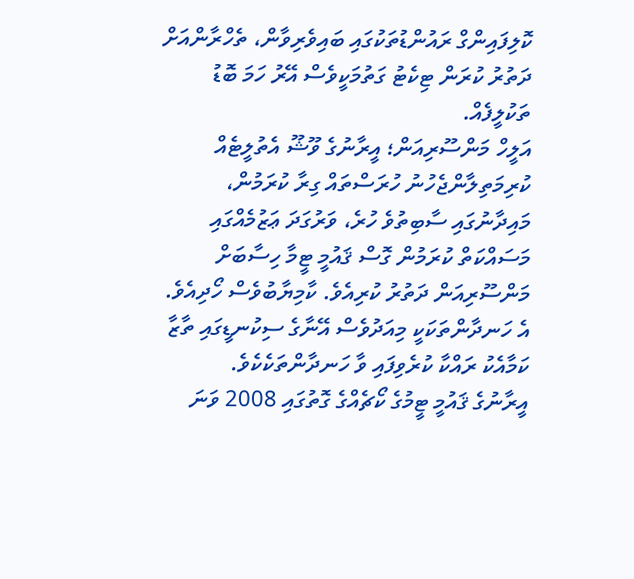ކޮލިފައިންގް ރައުންޑުތަކުގައި ބައިވެރިވާން، ތެހްރާންއަށް ދަތުރު ކުރަން ޓިކެޓު ގަތުމަކީވެސް އޭރު ހަމަ ބޮޑު ތަކުލީފެއް.
އަލީހް މަންސޫރިއަން؛ އީރާނުގެ ވޫޝޫ އެތުލީޓެއް
ކުރިމަތިލާންޖެހުނު ހުރަސްތައް ގިރާ ކުރަމުން، މައިދާނުގައި ސާބިތުވެ ހުރެ، ވަރުގަދަ ޢަޒުމެއްގައި މަސައްކަތް ކުރަމުން ގޮސް ޤައުމީ ޓީމާ ހިސާބަށް މަންސޫރިއަން ދަތުރު ކުރިއެވެ. ކާމިޔާބުވެސް ހޯދިއެވެ. އެ ހަނދާންތަކަކީ މިއަދުވެސް އޭނާގެ ސިކުނޑީގައި ތާޒާ ކަމާއެކު ރައްކާ ކުރެވިފައި ވާ ހަނދާންތަކެކެވެ.
އީރާނުގެ ޤައުމީ ޓީމުގެ ކޯޗެއްގެ ގޮތުގައި 2008 ވަނަ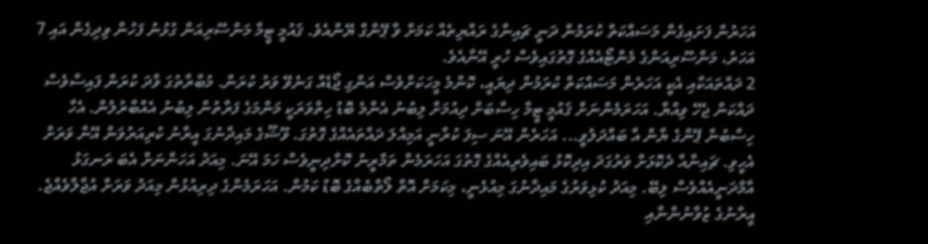އަހަރުން ފަށައިގެން މަސައްކަތް ކުރަމުން ދަނީ ޗައިނާގެ ރައްޔިތެއް ކަމަށް ވާ ޕޭންގް ޔޭންއެވެ. ޤައުމީ ޓީމާ މަންސޫރިއަން ގުޅުނު ފަހުން ވިދިގެން އައި 7 އަހަރު، މަންސޫރިއަންގެ މެންޓޯއެއްގެ ގޮތުގައިވެސް ހުރީ އޭނާއެވެ.
2 ދައްތައަކާއި އެކީ އަހަރެން މަސައްކަތް ކުރަމުން ދިޔައީ، ކޮންމެ މީހަކަށްވެސް އަންގި ޖޯޑެއް ގަނެވޭ ވަރު ކުރަން. މުބާރާތުގަ ވާދަ ކުރަން ފައިސާވެސް ދައްކަން ޖެހޭ ވިއްޔާ. އަހަރަމެންނަށް ޤައުމީ ޓީމާ ހިސާބަށް ދިއުމަށް ލިބުނު އެންމެ ބޮޑު ހިތްވަރަކީ މަންމަގެ ފަރާތުން ލިބުނު އެއްބާރުލުން. އެހާ ހިސާބުން ޕޭންގެ ޔާން އާ ބައްދަލުވީ... އަހަރެން އޭނަ ސިފަ ކުރާނީ އަމިއްލަ ދައްތައެއްގެ ގޮތުގަ. ވޫޝޫގެ މައިދާނުގަ އީރާނު ކުރިއަރުވަން އޭނާ ވަރަށް އެހީވި. ޗައިނާއާ ދެކޮޅަށް ވަރުގަދަ އިދިކޮޅު ބައިވެރިއެއްގެ ގޮތުގަ އަހަރަމެން ތަމްރީނު ކޮށްދިނީވެސް ހަމަ އޭނަ. މިއަދު އަހަންނަށް އެބަ ރަނގަޅު އާމްދަނީއެއްވެސް ލިބޭ. މިއަދު ކުޅިވަރުގެ މައިދާނުގަ މިއުޅެނީ، މިކަމަށް އޮތް ލޯތްބެއްގެ ބޮޑު ކަމުން. އަހަރަމެންގެ ދިރިއުޅުން މިއަދު ވަރަށް އުޖާލާވެއްޖެ. އީރާނުގެ ޒުވާނުންނާއި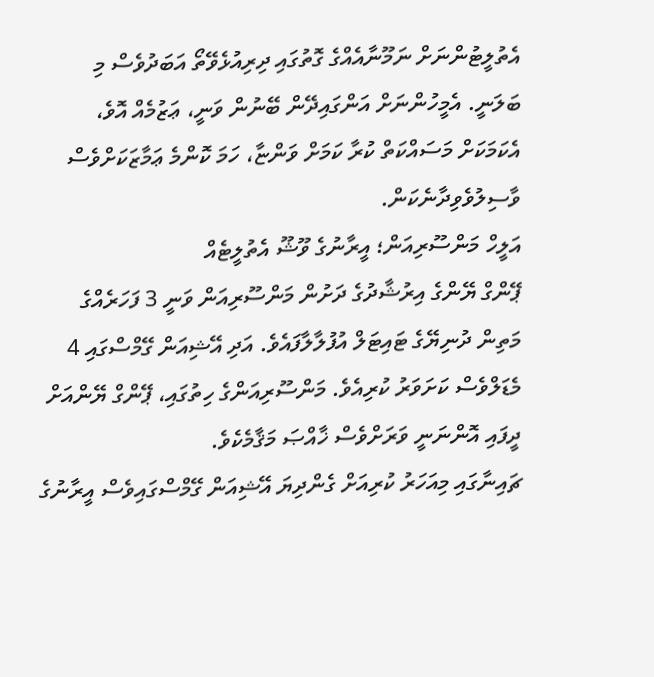އެތުލީޓުންނަށް ނަމޫނާއެއްގެ ގޮތުގައި ދިރިއުޅެވޭތޯ އަބަދުވެސް މި ބަލަނީ. އެމީހުންނަށް އަންގައިދޭން ބޭނުން ވަނީ، ޢަޒުމެއް އޮވެ، އެކަމަކަށް މަސައްކަތް ކުރާ ކަމަށް ވަންޏާ، ހަމަ ކޮންމެ ޢަމާޒަކަށްވެސް ވާސިލުވެވިދާނެކަން.
އަލީހް މަންސޫރިއަން؛ އީރާނުގެ ވޫޝޫ އެތުލީޓެއް
ޕޭންގް ޔޭންގެ އިރުޝާދުގެ ދަށުން މަންސޫރިއަން ވަނީ 3 ފަހަރެއްގެ މަތިން ދުނިޔޭގެ ޓައިޓަލް އުފުލާލާފައެވެ. އަދި އޭޝިއަން ގޭމްސްގައި 4 މެޑަލްވެސް ކަށަވަރު ކުރިއެވެ. މަންސޫރިއަންގެ ހިތުގައި، ޕޭންގް ޔޭންއަށް ދީފައި އޮންނަނީ ވަރަށްވެސް ޚާއްޞަ މަޤާމެކެވެ.
ޗައިނާގައި މިއަހަރު ކުރިއަށް ގެންދިޔަ އޭޝިއަން ގޭމްސްގައިވެސް އީރާނުގެ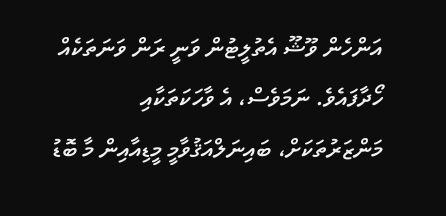އަންހެން ވޫޝޫ އެތުލީޓުން ވަނީ ރަން ވަނަތަކެއް ހޯދާފައެވެ. ނަމަވެސް، އެ ވާހަކަތަކާއި މަންޒަރުތަކަށް، ބައިނަލްއަޤުވާމީ މީޑިއާއިން މާ ބޮޑު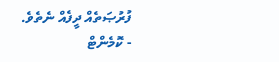ފުރުޞަތެއް ދީފެއް ނެތެވެ.
- ކޮމެންޓް